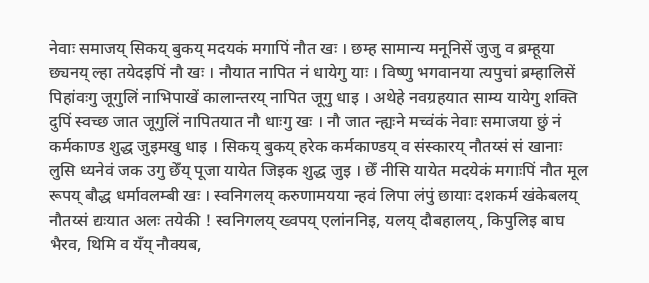नेवाः समाजय् सिकय् बुकय् मदयकं मगापिं नौत खः । छम्ह सामान्य मनूनिसें जुजु व ब्रम्हूया छ्यनय् ल्हा तयेदइपिं नौ खः । नौयात नापित नं धायेगु याः । विष्णु भगवानया त्यपुचां ब्रम्हालिसें पिहांवःगु जूगुलिं नाभिपाखें कालान्तरय् नापित जूगु धाइ । अथेहे नवग्रहयात साम्य यायेगु शक्ति दुपिं स्वच्छ जात जूगुलिं नापितयात नौ धाःगु खः । नौ जात न्ह्यःने मच्वंकं नेवाः समाजया छुं नं कर्मकाण्ड शुद्ध जुइमखु धाइ । सिकय् बुकय् हरेक कर्मकाण्डय् व संस्कारय् नौतय्सं सं खानाः लुसि ध्यनेवं जक उगु छेँय् पूजा यायेत जिइक शुद्ध जुइ । छेँ नीसि यायेत मदयेकं मगाःपिं नौत मूल रूपय् बौद्ध धर्मावलम्बी खः । स्वनिगलय् करुणामयया न्हवं लिपा लंपुं छायाः दशकर्म खंकेबलय् नौतय्सं द्यःयात अलः तयेकी ! स्वनिगलय् ख्वपय् एलांननिइ, यलय् दौबहालय्, किपुलिइ बाघ भैरव, थिमि व यँय् नौक्यब,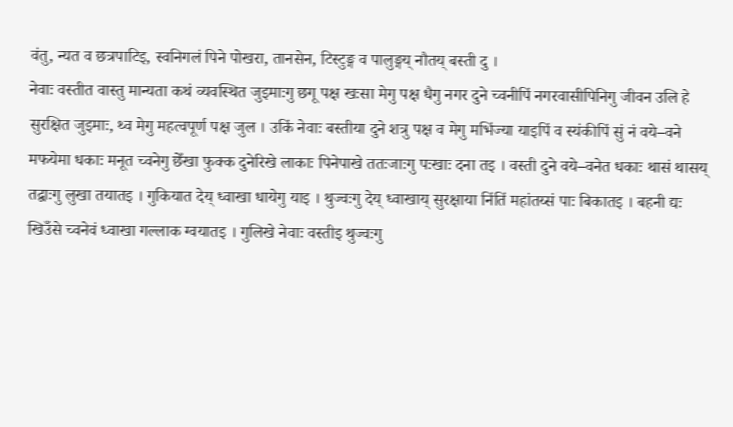वंतु, न्यत व छत्रपाटिइ, स्वनिगलं पिने पोखरा, तानसेन, टिस्टुङ्ग व पालुङ्गय् नौतय् बस्ती दु ।
नेवाः वस्तीत वास्तु मान्यता कथं व्यवस्थित जुइमाःगु छगू पक्ष खःसा मेगु पक्ष धैगु नगर दुने च्वनीपिं नगरवासीपिनिगु जीवन उलि हे सुरक्षित जुइमाः, थ्व मेगु महत्वपूर्ण पक्ष जुल । उकिं नेवाः बस्तीया दुने शत्रु पक्ष व मेगु मभिंज्या याइपिं व स्यंकीपिं सुं नं वये–वने मफयेमा धकाः मनूत च्वनेगु छेँखा फुक्क दुनेरिखे लाकाः पिनेपाखे ततःजाःगु पःखाः दना तइ । वस्ती दुने वये–वनेत धकाः थासं थासय् तद्वाःगु लुखा तयातइ । गुकियात देय् ध्वाखा धायेगु याइ । थुज्वःगु देय् ध्वाखाय् सुरक्षाया निंतिं महांतय्सं पाः बिकातइ । बहनी द्यः खिउँसे च्वनेवं ध्वाखा गल्लाक ग्वयातइ । गुलिखे नेवाः वस्तीइ थुज्वःगु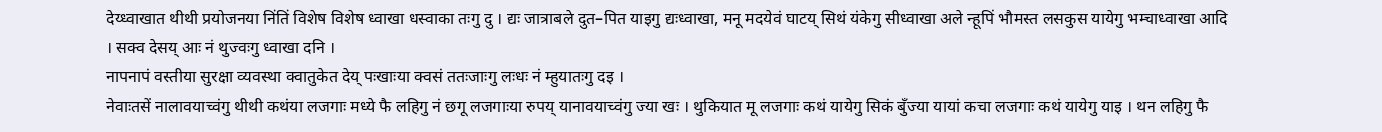देय्ध्वाखात थीथी प्रयोजनया निंतिं विशेष विशेष ध्वाखा धस्वाका तःगु दु । द्यः जात्राबले दुत–पित याइगु द्यःध्वाखा, मनू मदयेवं घाटय् सिथं यंकेगु सीध्वाखा अले न्हूपिं भौमस्त लसकुस यायेगु भम्चाध्वाखा आदि । सक्व देसय् आः नं थुज्वःगु ध्वाखा दनि ।
नापनापं वस्तीया सुरक्षा व्यवस्था क्वातुकेत देय् पःखाःया क्वसं ततःजाःगु लःधः नं म्हुयातःगु दइ ।
नेवाःतसें नालावयाच्वंगु थीथी कथंया लजगाः मध्ये फै लहिगु नं छगू लजगाःया रुपय् यानावयाच्वंगु ज्या खः । थुकियात मू लजगाः कथं यायेगु सिकं बुँज्या यायां कचा लजगाः कथं यायेगु याइ । थन लहिगु फै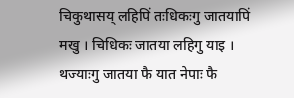चिकुथासय् लहिपिं तःधिकःगु जातयापिं मखु । चिधिकः जातया लहिगु याइ । थज्याःगु जातया फै यात नेपाः फै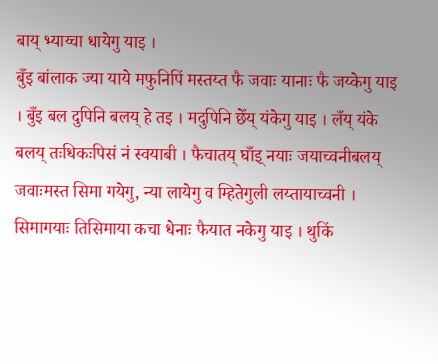बाय् भ्याय्चा धायेगु याइ ।
बुँइ बांलाक ज्या याये मफुनिपिं मस्तय्त फै जवाः यानाः फै जय्केगु याइ । बुँइ बल दुपिनि बलय् हे तइ । मदुपिनि छेँय् यंकेगु याइ । लँय् यंके बलय् तःधिकःपिसं नं स्वयाबी । फैचातय् घाँइ् नयाः जयाच्वनीबलय् जवाःमस्त सिमा गयेगु, न्या लायेगु व म्हितेगुली लय्तायाच्वनी । सिमागयाः तिसिमाया कचा धेनाः फैयात नकेगु याइ । थुकिं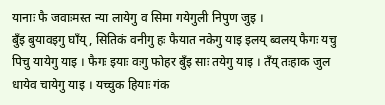यानाः फै जवाःमस्त न्या लायेगु व सिमा गयेगुली निपुण जुइ ।
बुँइ बुयावइगु घाँय्, सितिकं वनीगु हः फैयात नकेगु याइ इलय् ब्वलय् फैगः यचु पिचु यायेगु याइ । फैगः इयाः वःगु फोहर बुँइ साः तयेगु याइ । तँय् तःहाक जुल धायेव चायेगु याइ । यच्चुक हियाः गंक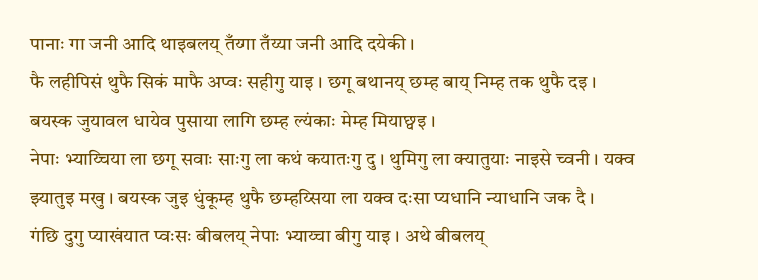पानाः गा जनी आदि थाइबलय् तँय्गा तँय्या जनी आदि दयेकी ।
फै लहीपिसं थुफै सिकं माफै अप्वः सहीगु याइ । छगू बथानय् छम्ह बाय् निम्ह तक थुफै दइ । बयस्क जुयावल धायेव पुसाया लागि छम्ह ल्यंकाः मेम्ह मियाछ्वइ ।
नेपाः भ्याय्चिया ला छगू सवाः साःगु ला कथं कयातःगु दु । थुमिगु ला क्यातुयाः नाइसे च्वनी । यक्व झ्यातुइ मखु । बयस्क जुइ धुंकूम्ह थुफै छम्हय्सिया ला यक्व दःसा प्यधानि न्याधानि जक दै ।
गंछि दुगु प्याखंयात प्वःसः बीबलय् नेपाः भ्याय्चा बीगु याइ । अथे बीबलय्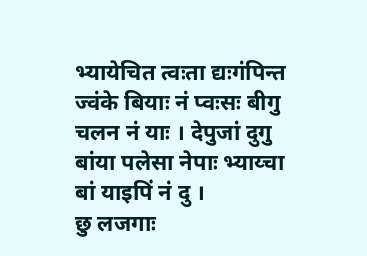भ्यायेचित त्वःता द्यःगंपिन्त ज्वंके बियाः नं प्वःसः बीगु चलन नं याः । देपुजां दुगु बांया पलेसा नेपाः भ्याय्चा बां याइपिं नं दु ।
छु लजगाः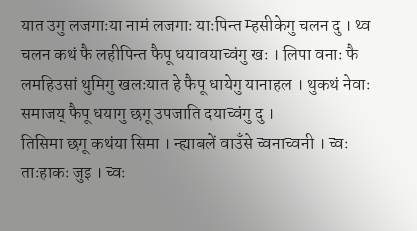यात उगु लजगाःया नामं लजगाः याःपिन्त म्हसीकेगु चलन दु । थ्व चलन कथं फै लहीपिन्त फैपू धयावयाच्वंगु खः । लिपा वनाः फै लमहिउसां थुमिगु खलःयात हे फैपू धायेगु यानाहल । थुकथं नेवाः समाजय् फैपू धयागु छगू उपजाति दयाच्वंगु दु ।
तिसिमा छगू कथंया सिमा । न्ह्याबलें वाउँसे च्वनाच्वनी । च्वः ताःहाकः जुइ । च्वः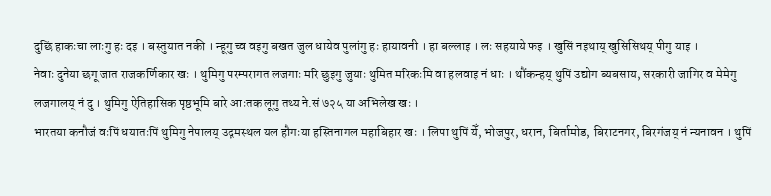दुछिं हाकःचा लाःगु हः दइ । बस्तुयात नकी । न्हूगु च्व वइगु बखत जुल धायेव पुलांगु हः हायावनी । हा बल्लाइ । लः सहयाये फइ । खुसिं नइथाय् खुसिसिथय् पीगु याइ ।
नेवाः दुनेया छगू जात राजकर्णिकार खः । थुमिगु परम्परागत लजगाः मरि छुइगु जुयाः थुमित मरिकःमि वा हलवाइ नं धाः । थौंकन्हय् थुपिं उद्योग ब्यबसाय, सरकारी जागिर व मेमेगु लजगालय् नं दु । थुमिगु ऐतिहासिक पृष्ठभूमि बारे आःतक लूगु तथ्य ने.सं ७२५ या अभिलेख खः ।
भारतया कनौजं वःपिं धयातःपिं थुमिगु नेपालय् उद्गमस्थल यल हौगःया हस्तिनागल महाबिहार खः । लिपा थुपिं येँ, भोजपुर, धरान, बिर्तामोड, बिराटनगर, बिरगंजय् नं न्यनावन । थुपिं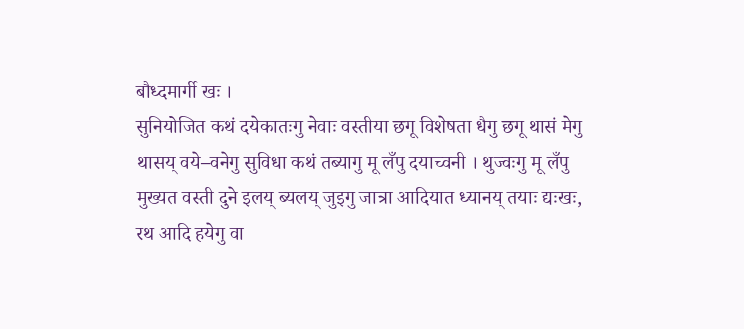बौध्दमार्गी खः ।
सुनियोजित कथं दयेकातःगु नेवाः वस्तीया छगू विशेषता धैगु छगू थासं मेगु थासय् वये–वनेगु सुविधा कथं तब्यागु मू लँपु दयाच्वनी । थुज्वःगु मू लँपु मुख्यत वस्ती दुने इलय् ब्यलय् जुइगु जात्रा आदियात ध्यानय् तयाः द्यःखः, रथ आदि हयेगु वा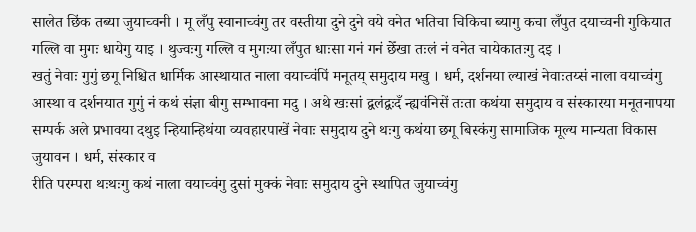सालेत छिंक तब्या जुयाच्वनी । मू लँपु स्वानाच्वंगु तर वस्तीया दुने दुने वये वनेत भतिचा चिकिचा ब्यागु कचा लँपुत दयाच्वनी गुकियात गल्लि वा मुगः धायेगु याइ । थुज्वःगु गल्लि व मुगःया लँपुत धाःसा गनं गनं छेँखा तःलं नं वनेत चायेकातःगु दइ ।
खतुं नेवाः गुगुं छगू निश्चित धार्मिक आस्थायात नाला वयाच्वंपिं मनूतय् समुदाय मखु । धर्म, दर्शनया ल्याखं नेवाःतय्सं नाला वयाच्वंगु आस्था व दर्शनयात गुगुं नं कथं संज्ञा बीगु सम्भावना मदु । अथे खःसां द्वलंद्वःदँ न्ह्यवंनिसें तःता कथंया समुदाय व संस्कारया मनूतनापया सम्पर्क अले प्रभावया दथुइ न्हियान्हिथंया व्यवहारपाखें नेवाः समुदाय दुने थःगु कथंया छगू बिस्कंगु सामाजिक मूल्य मान्यता विकास जुयावन । धर्म, संस्कार व
रीति परम्परा थःथःगु कथं नाला वयाच्वंगु दुसां मुक्कं नेवाः समुदाय दुने स्थापित जुयाच्वंगु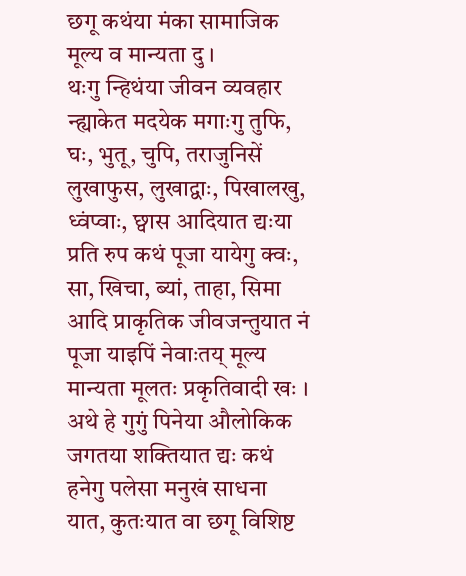छगू कथंया मंका सामाजिक मूल्य व मान्यता दु ।
थःगु न्हिथंया जीवन व्यवहार न्ह्याकेत मदयेक मगाःगु तुफि, घः, भुतू, चुपि, तराजुनिसें लुखाफुस, लुखाद्वाः, पिखालखु, ध्वंप्वाः, छ्वास आदियात द्यःया प्रति रुप कथं पूजा यायेगु क्वः, सा, खिचा, ब्यां, ताहा, सिमा आदि प्राकृतिक जीवजन्तुयात नं पूजा याइपिं नेवाःतय् मूल्य मान्यता मूलतः प्रकृतिवादी खः ।
अथे हे गुगुं पिनेया औलोकिक जगतया शक्तियात द्यः कथं हनेगु पलेसा मनुखं साधना यात, कुतःयात वा छगू विशिष्ट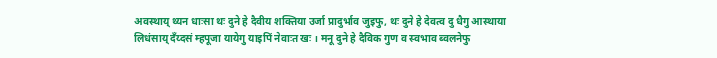अवस्थाय् थ्यन धाःसा थः दुने हे दैवीय शक्तिया उर्जा प्रादुर्भाव जुइफु, थः दुने हे देवत्व दु धैगु आस्थाया लिधंसाय् दँय्दसं म्हपूजा यायेगु याइपिं नेवाःत खः । मनू दुने हे दैविक गुण व स्वभाव ब्वलनेफु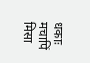धकाः मचापिं मिसा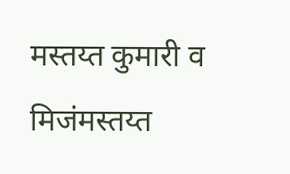मस्तय्त कुमारी व मिजंमस्तय्त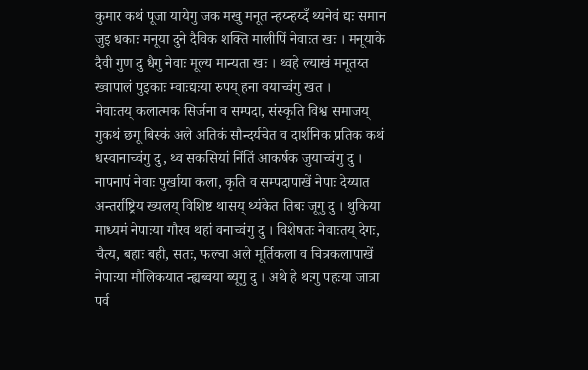कुमार कथं पूजा यायेगु जक मखु मनूत न्हय्न्हय्दँ थ्यनेवं द्यः समान जुइ धकाः मनूया दुने दैविक शक्ति मालीपिं नेवाःत खः । मनूयाके दैवी गुण दु धैगु नेवाः मूल्य मान्यता खः । थ्वहे ल्याखं मनूतय्त ख्वापालं पुइकाः म्वाःद्यःया रुपय् हना वयाच्वंगु खत ।
नेवाःतय् कलात्मक सिर्जना व सम्पदा, संस्कृति विश्व समाजय् गुकथं छगू बिस्कं अले अतिकं सौन्दर्यचेत व दार्शनिक प्रतिक कथं धस्वानाच्वंगु दु, थ्व सकसियां निंतिं आकर्षक जुयाच्वंगु दु । नापनापं नेवाः पुर्खाया कला, कृति व सम्पदापाखें नेपाः देय्यात अन्तर्राष्ट्रिय ख्यलय् विशिष्ट थासय् थ्यंकेत तिबः जूगु दु । थुकिया माध्यमं नेपाःया गौरव थहां वनाच्वंगु दु । विशेषतः नेवाःतय् देगः, चैत्य, बहाः बही, सतः, फल्चा अले मूर्तिकला व चित्रकलापाखें नेपाःया मौलिकयात न्ह्यब्वया ब्यूगु दु । अथे हे थःगु पहःया जात्रा पर्व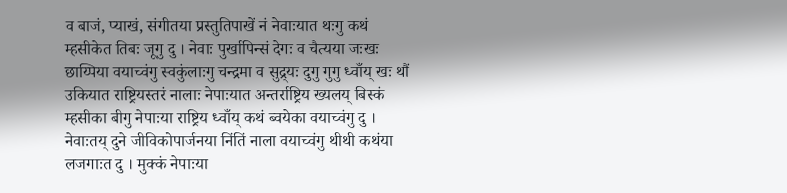व बाजं, प्याखं, संगीतया प्रस्तुतिपाखें नं नेवाःयात थःगु कथं म्हसीकेत तिबः जूगु दु । नेवाः पुर्खापिन्सं देगः व चैत्यया जःखः
छाय्पिया वयाच्वंगु स्वकुंलाःगु चन्द्रमा व सुद्र्यः दुगु गुगु ध्वाँय् खः थौं उकियात राष्ट्रियस्तरं नालाः नेपाःयात अन्तर्राष्ट्रिय ख्यलय् बिस्कं म्हसीका बीगु नेपाःया राष्ट्रिय ध्वाँय् कथं ब्वयेका वयाच्वंगु दु ।
नेवाःतय् दुने जीविकोपार्जनया निंतिं नाला वयाच्वंगु थीथी कथंया लजगाःत दु । मुक्कं नेपाःया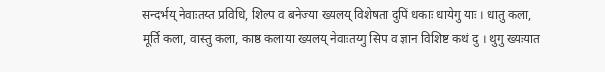सन्दर्भय् नेवाःतय्त प्रविधि, शिल्प व बनेज्या ख्यलय् विशेषता दुपिं धकाः धायेगु याः । धातु कला, मूर्ति कला, वास्तु कला, काष्ठ कलाया ख्यलय् नेवाःतय्गु सिप व ज्ञान विशिष्ट कथं दु । थुगु ख्यःयात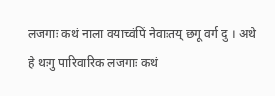लजगाः कथं नाला वयाच्वंपिं नेवाःतय् छगू वर्ग दु । अथे हे थःगु पारिवारिक लजगाः कथं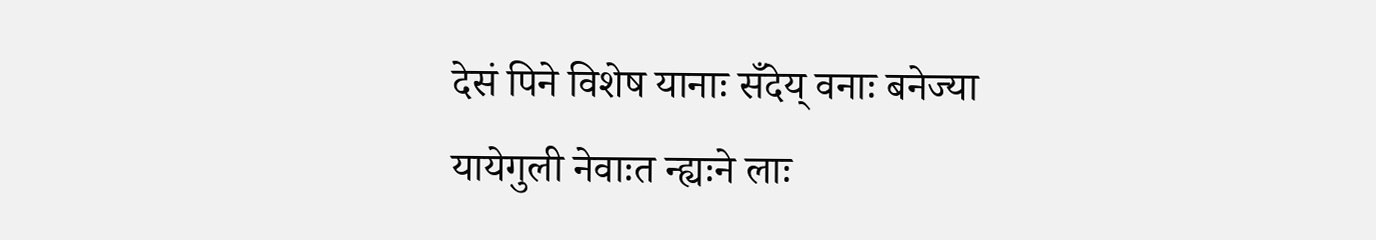देसं पिने विशेष यानाः सँदेय् वनाः बनेज्या यायेगुली नेवाःत न्ह्यःने लाः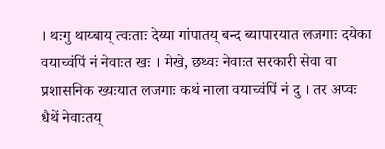। थःगु थाय्बाय् त्वःताः देय्या गांपातय् बन्द ब्यापारयात लजगाः दयेका वयाच्वंपिं नं नेवाःत खः । मेखे, छथ्वः नेवाःत सरकारी सेवा वा प्रशासनिक ख्यःयात लजगाः कथं नाला वयाच्वंपिं नं दु । तर अप्वः धैथें नेवाःतय्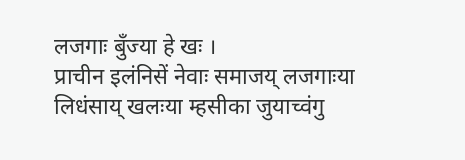लजगाः बुँज्या हे खः ।
प्राचीन इलंनिसें नेवाः समाजय् लजगाःया लिधंसाय् खलःया म्हसीका जुयाच्वंगु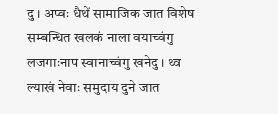दु । अप्वः धैथें सामाजिक जात विशेष सम्बन्धित खलकं नाला वयाच्वंगु लजगाःनाप स्वानाच्वंगु खनेदु । थ्व ल्याखं नेवाः समुदाय दुने जात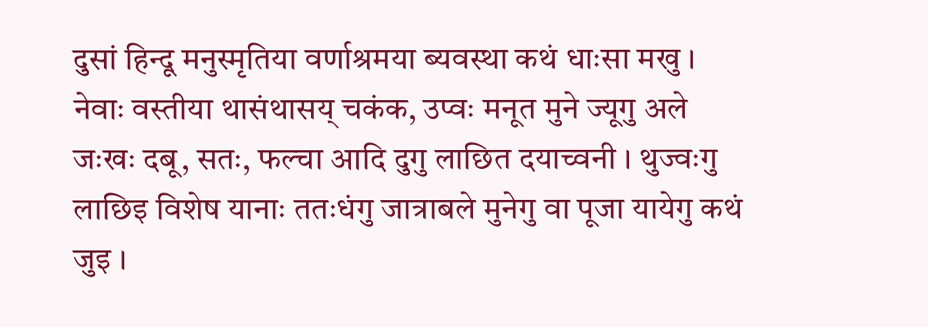दुसां हिन्दू मनुस्मृतिया वर्णाश्रमया ब्यवस्था कथं धाःसा मखु ।
नेवाः वस्तीया थासंथासय् चकंक, उप्वः मनूत मुने ज्यूगु अले जःखः दबू, सतः, फल्चा आदि दुगु लाछित दयाच्वनी । थुज्वःगु लाछिइ विशेष यानाः ततःधंगु जात्राबले मुनेगु वा पूजा यायेगु कथं जुइ ।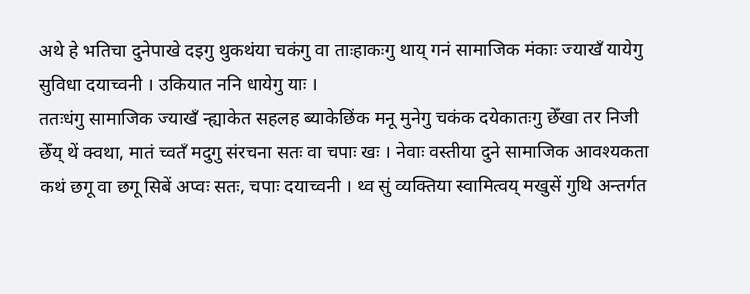अथे हे भतिचा दुनेपाखे दइगु थुकथंया चकंगु वा ताःहाकःगु थाय् गनं सामाजिक मंकाः ज्याखँ यायेगु सुविधा दयाच्वनी । उकियात ननि धायेगु याः ।
ततःधंगु सामाजिक ज्याखँ न्ह्याकेत सहलह ब्याकेछिंक मनू मुनेगु चकंक दयेकातःगु छेँखा तर निजी छेँय् थें क्वथा, मातं च्वतँ मदुगु संरचना सतः वा चपाः खः । नेवाः वस्तीया दुने सामाजिक आवश्यकता कथं छगू वा छगू सिबें अप्वः सतः, चपाः दयाच्वनी । थ्व सुं व्यक्तिया स्वामित्वय् मखुसें गुथि अन्तर्गत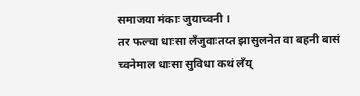समाजया मंकाः जुयाच्वनी ।
तर फल्चा धाःसा लँजुवाःतय्त झासुलनेत वा बहनी बासं च्वनेमाल धाःसा सुविधा कथं लँय्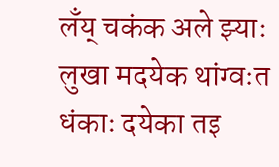लँय् चकंक अले झ्याः लुखा मदयेक थांग्वःत धंकाः दयेका तइ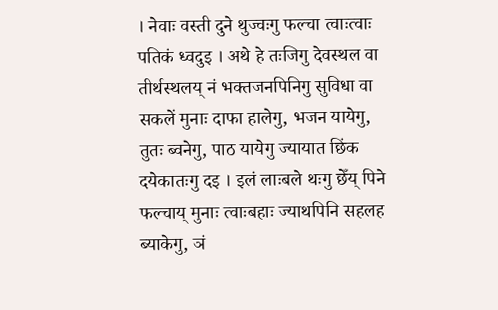। नेवाः वस्ती दुने थुज्वःगु फल्चा त्वाःत्वाः पतिकं ध्वदुइ । अथे हे तःजिगु देवस्थल वा तीर्थस्थलय् नं भक्तजनपिनिगु सुविधा वा सकलें मुनाः दाफा हालेगु, भजन यायेगु, तुतः ब्वनेगु, पाठ यायेगु ज्यायात छिंक दयेकातःगु दइ । इलं लाःबले थःगु छेँय् पिने फल्चाय् मुनाः त्वाःबहाः ज्याथपिनि सहलह ब्याकेगु, ञं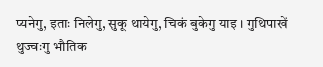प्यनेगु, इताः निलेगु, सुकू थायेगु, चिकं बुकेगु याइ । गुथिपाखें थुज्वःगु भौतिक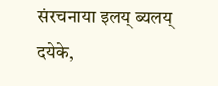संरचनाया इलय् ब्यलय् दयेके,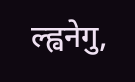ल्ह्वनेगु,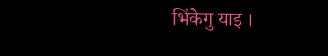भिंकेगु याइ ।